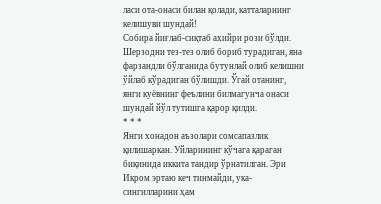ласи ота-онаси билан қолади, катталарнинг келишуви шундай!
Собира йиғлаб-сиқтаб ахийри рози бўлди. Шерзодни тез-тез олиб бориб турадиган, яна фарзандли бўлганида бутунлай олиб келишни ўйлаб кўрадиган бўлишди. Ўгай отанинг, янги куёвнинг феълини билмагунча онаси шундай йўл тутишга қарор қилди.
* * *
Янги хонадон аъзолари сомсапазлик қилишаркан. Уйларининг кўчага қараган биқинида иккита тандир ўрнатилган. Эри Икром эртаю кеч тинмайди, ука-сингилларини ҳам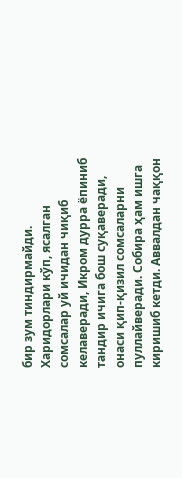бир зум тиндирмайди. Харидорлари кўп, ясалган сомсалар уй ичидан чиқиб келаверади, Икром дурра ёпиниб тандир ичига бош суқаверади, онаси қип-қизил сомсаларни пуллайверади. Собира ҳам ишга киришиб кетди. Аввалдан чаққон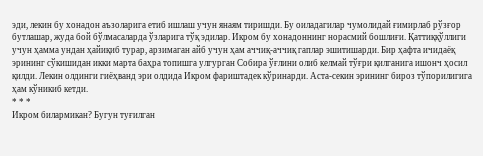эди, лекин бу хонадон аъзоларига етиб ишлаш учун янаям тиришди. Бу оиладагилар чумолидай ғимирлаб рўзғор бутлашар, жуда бой бўлмасаларда ўзларига тўқ эдилар. Икром бу хонадоннинг норасмий бошлиғи. Қаттиққўллиги учун ҳамма ундан ҳайиқиб турар, арзимаган айб учун ҳам аччиқ-аччиқ гаплар эшитишарди. Бир ҳафта ичидаёқ эрининг сўкишидан икки марта баҳра топишга улгурган Собира ўғлини олиб келмай тўғри қилганига ишонч ҳосил қилди. Лекин олдинги гиёҳванд эри олдида Икром фариштадек кўринарди. Аста-секин эрининг бироз тўпорилигига ҳам кўникиб кетди.
* * *
Икром билармикан? Бугун туғилган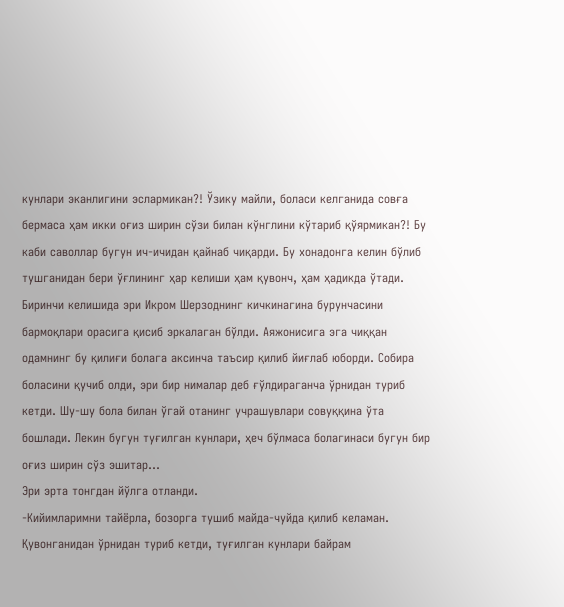кунлари эканлигини эслармикан?! Ўзику майли, боласи келганида совға бермаса ҳам икки оғиз ширин сўзи билан кўнглини кўтариб қўярмикан?! Бу каби саволлар бугун ич-ичидан қайнаб чиқарди. Бу хонадонга келин бўлиб тушганидан бери ўғлининг ҳар келиши ҳам қувонч, ҳам ҳадикда ўтади. Биринчи келишида эри Икром Шерзоднинг кичкинагина бурунчасини бармоқлари орасига қисиб эркалаган бўлди. Аяжонисига эга чиққан одамнинг бу қилиғи болага аксинча таъсир қилиб йиғлаб юборди. Собира боласини қучиб олди, эри бир нималар деб ғўлдираганча ўрнидан туриб кетди. Шу-шу бола билан ўгай отанинг учрашувлари совуққина ўта бошлади. Лекин бугун туғилган кунлари, ҳеч бўлмаса болагинаси бугун бир оғиз ширин сўз эшитар…
Эри эрта тонгдан йўлга отланди.
-Кийимларимни тайёрла, бозорга тушиб майда-чуйда қилиб келаман.
Қувонганидан ўрнидан туриб кетди, туғилган кунлари байрам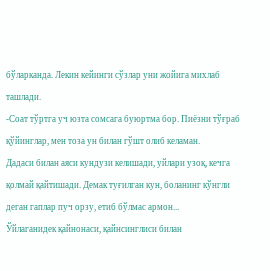бўларканда. Лекин кейинги сўзлар уни жойига михлаб ташлади.
-Соат тўртга уч юзта сомсага буюртма бор. Пиёзни тўғраб қўйинглар, мен тоза ун билан гўшт олиб келаман.
Дадаси билан аяси кундузи келишади, уйлари узоқ, кечга қолмай қайтишади. Демак туғилган кун, боланинг кўнгли деган гаплар пуч орзу, етиб бўлмас армон...
Ўйлаганидек қайнонаси, қайнсинглиси билан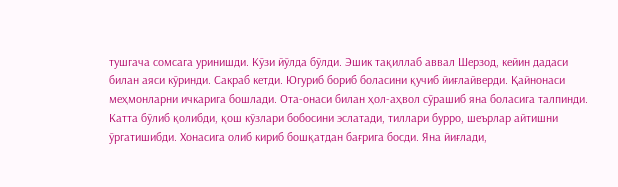тушгача сомсага уринишди. Кўзи йўлда бўлди. Эшик тақиллаб аввал Шерзод, кейин дадаси билан аяси кўринди. Сакраб кетди. Югуриб бориб боласини қучиб йиғлайверди. Қайнонаси меҳмонларни ичкарига бошлади. Ота-онаси билан ҳол-аҳвол сўрашиб яна боласига талпинди. Катта бўлиб қолибди, қош кўзлари бобосини эслатади, тиллари бурро, шеърлар айтишни ўргатишибди. Хонасига олиб кириб бошқатдан бағрига босди. Яна йиғлади,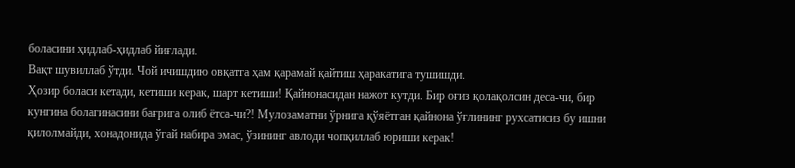боласини ҳидлаб-ҳидлаб йиғлади.
Вақт шувиллаб ўтди. Чой ичишдию овқатга ҳам қарамай қайтиш ҳаракатига тушишди.
Ҳозир боласи кетади, кетиши керак, шарт кетиши! Қайнонасидан нажот кутди. Бир оғиз қолақолсин деса-чи, бир кунгина болагинасини бағрига олиб ётса-чи?! Мулозаматни ўрнига қўяётган қайнона ўғлининг рухсатисиз бу ишни қилолмайди, хонадонида ўгай набира эмас, ўзининг авлоди чопқиллаб юриши керак!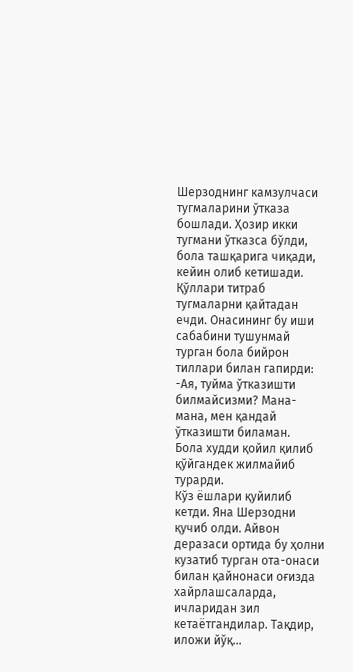Шерзоднинг камзулчаси тугмаларини ўтказа бошлади. Ҳозир икки тугмани ўтказса бўлди, бола ташқарига чиқади, кейин олиб кетишади. Қўллари титраб тугмаларни қайтадан ечди. Онасининг бу иши сабабини тушунмай турган бола бийрон тиллари билан гапирди:
-Ая, туйма ўтказишти билмайсизми? Мана-мана, мен қандай ўтказишти биламан.
Бола худди қойил қилиб қўйгандек жилмайиб турарди.
Кўз ёшлари қуйилиб кетди. Яна Шерзодни қучиб олди. Айвон деразаси ортида бу ҳолни кузатиб турган ота-онаси билан қайнонаси оғизда хайрлашсаларда, ичларидан зил кетаётгандилар. Тақдир, иложи йўқ…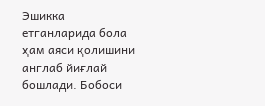Эшикка етганларида бола ҳам аяси қолишини англаб йиғлай бошлади. Бобоси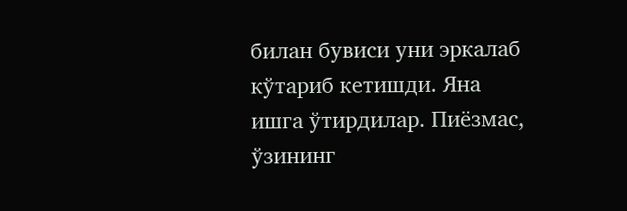билан бувиси уни эркалаб кўтариб кетишди. Яна ишга ўтирдилар. Пиёзмас, ўзининг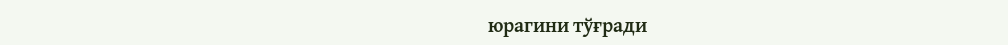юрагини тўғради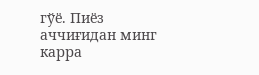гўё. Пиёз аччиғидан минг карра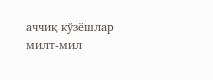аччиқ кўзёшлар милт-мил